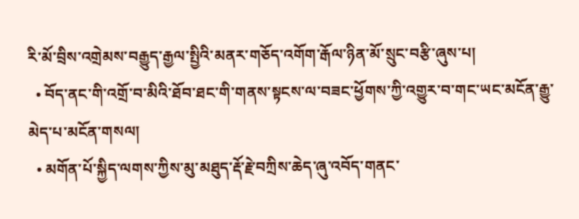རི་མོ་བྲིས་འགྲེམས་བརྒྱུད་རྒྱལ་སྤྱིའི་མནར་གཅོད་འགོག་རྒོལ་ཉིན་མོ་སྲུང་བརྩི་ཞུས་པ།
  • བོད་ནང་གི་འགྲོ་བ་མིའི་ཐོབ་ཐང་གི་གནས་སྟངས་ལ་བཟང་ཕྱོགས་ཀྱི་འགྱུར་བ་གང་ཡང་མངོན་རྒྱུ་མེད་པ་མངོན་གསལ།
  • མགོན་པོ་སྐྱིད་ལགས་ཀྱིས་མུ་མཐུད་རྡོ་རྗེ་བཀྲིས་ཆེད་ཞུ་འབོད་གནང་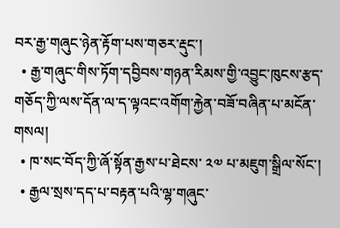བར་རྒྱ་གཞུང་ཉེན་རྟོག་པས་གཅར་རྡུང་།
  • རྒྱ་གཞུང་གིས་ཏོག་དབྱིབས་གཉན་རིམས་གྱི་འབྱུང་ཁུངས་རྩད་གཅོད་ཀྱི་ལས་དོན་ལ་ད་ལྟའང་འགོག་རྐྱེན་བཟོ་བཞིན་པ་མངོན་གསལ།
  • ཁ་སང་བོད་ཀྱི་ཞོ་སྟོན་རྒྱས་པ་ཐེངས་ ༢༧ པ་མཇུག་སྒྲིལ་སོང་།
  • རྒྱལ་སྲས་དད་པ་བརྟན་པའི་ལྷ་གཞུང་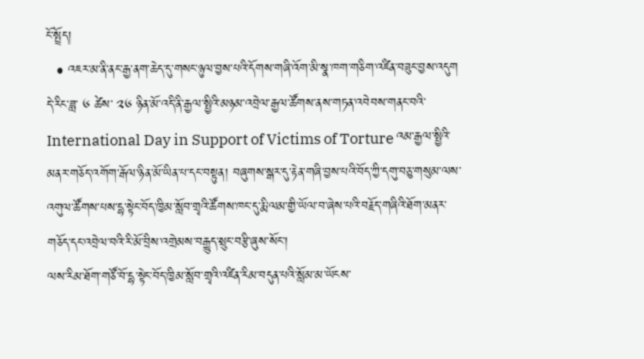ངོ་སྤྲོད།
  • འཇར་མ་ནི་ནང་རྒྱ་ནག་ཆེད་དུ་གསང་ཉུལ་བྱས་པའི་དོགས་གཞི་འོག་མི་སྣ་ཁག་གཅིག་འཛིན་བཟུང་བྱས་འདུག
དེ་རིང་ཟླ་ ༦ ཚེས་ ༢༦ ཉིན་མོ་འདི་ནི་རྒྱལ་སྤྱིའི་མཉམ་འབྲེལ་རྒྱལ་ཚོགས་ནས་གཏན་འབེབས་གནང་བའི་ International Day in Support of Victims of Torture འམ་རྒྱལ་སྤྱིའི་མནར་གཅོད་འགོག་རྒོལ་ཉིན་མོ་ཡིན་པ་དང་བསྟུན། བཞུགས་སྒར་དུ་རྟེན་གཞི་བྱས་པའི་བོད་ཀྱི་དགུ་བཅུ་གསུམ་ལས་འགུལ་ཚོགས་པས་དྷ་སྟེང་བོད་ཁྱིམ་སློབ་གྲྭའི་ཚོགས་ཁང་དུ་རྨི་ལམ་གྱི་ཡོལ་བ་ཞེས་པའི་བརྗོད་གཞིའི་ཐོག་མནར་གཅོད་དང་འབྲེལ་བའི་རི་མོ་བྲིས་འགྲེམས་བརྒྱུད་སྲུང་བརྩི་ཞུས་སོང་།
ལས་རིམ་ཐོག་གཙོ་བོ་དྷ་སྟེང་བོད་ཁྱིམ་སློབ་གྲྭའི་འཛིན་རིམ་བདུན་པའི་སློམ་མ་ཡོངས་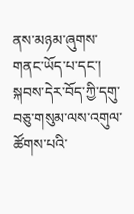ནས་མཉམ་ཞུགས་གནང་ཡོད་པ་དང་། སྐབས་དེར་བོད་ཀྱི་དགུ་བཅུ་གསུམ་ལས་འགུལ་ཚོགས་པའི་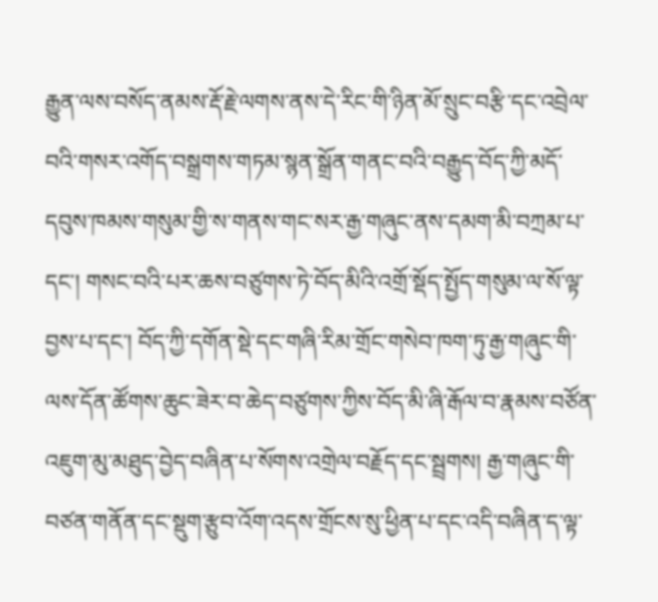རྒྱུན་ལས་བསོད་ནམས་རྡོ་རྗེ་ལགས་ནས་དེ་རིང་གི་ཉིན་མོ་སྲུང་བརྩི་དང་འབྲེལ་བའི་གསར་འགོད་བསྒྲགས་གཏམ་སྙན་སྒྲོན་གནང་བའི་བརྒྱུད་བོད་ཀྱི་མདོ་དབུས་ཁམས་གསུམ་གྱི་ས་གནས་གང་སར་རྒྱ་གཞུང་ནས་དམག་མི་བཀྲམ་པ་དང་། གསང་བའི་པར་ཆས་བཙུགས་ཏེ་བོད་མིའི་འགྲོ་སྡོད་སྤྱོད་གསུམ་ལ་སོ་ལྟ་བྱས་པ་དང་། བོད་ཀྱི་དགོན་སྡེ་དང་གཞི་རིམ་གྲོང་གསེབ་ཁག་ཏུ་རྒྱ་གཞུང་གི་ལས་དོན་ཚོགས་ཆུང་ཟེར་བ་ཆེད་བཙུགས་ཀྱིས་བོད་མི་ཞི་རྒོལ་བ་རྣམས་བཙོན་འཇུག་མུ་མཐུད་བྱེད་བཞིན་པ་སོགས་འགྲེལ་བརྗོད་དང་སྦྲགས། རྒྱ་གཞུང་གི་བཙན་གནོན་དང་སྡུག་རྩུབ་འོག་འདས་གྲོངས་སུ་ཕྱིན་པ་དང་འདི་བཞིན་ད་ལྟ་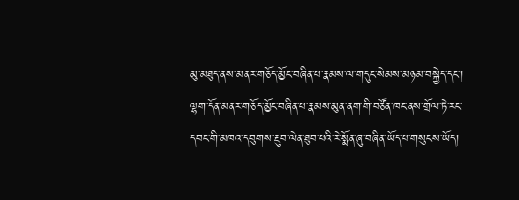མུ་མཐུད་ནས་མནར་གཅོད་མྱོང་བཞིན་པ་རྣམས་ལ་གདུང་སེམས་མཉམ་བསྐྱེད་དང་། ལྷག་དོན་མནར་གཅོད་མྱོང་བཞིན་པ་རྣམས་མུན་ནག་གི་བཙོན་ཁང་ནས་གྲོལ་ཏེ་རང་དབང་གི་མཁའ་དབུགས་རྔུབ་ལེན་ཐུབ་པའི་རེ་སྨོན་ཞུ་བཞིན་ཡོད་པ་གསུངས་ཡོད།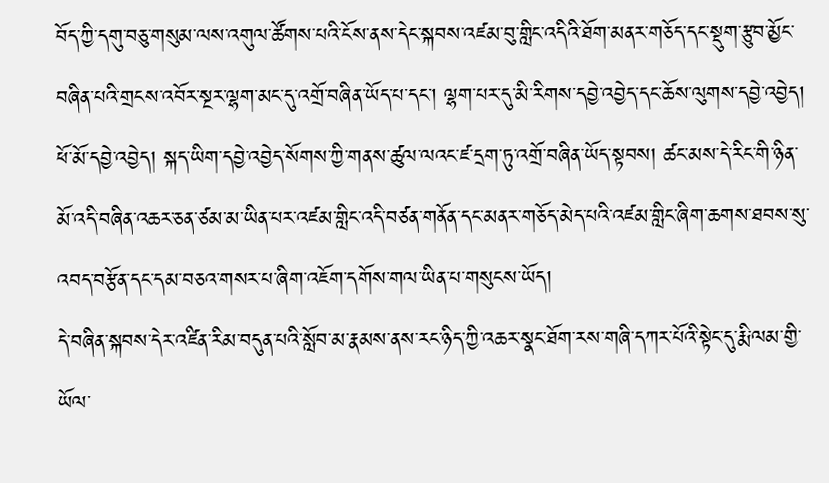བོད་ཀྱི་དགུ་བཅུ་གསུམ་ལས་འགུལ་ཚོགས་པའི་ངོས་ནས་དེང་སྐབས་འཛམ་བུ་གླིང་འདིའི་ཐོག་མནར་གཅོད་དང་སྡུག་རྩུབ་མྱོང་བཞིན་པའི་གྲངས་འབོར་སྔར་ལྷག་མང་དུ་འགྲོ་བཞིན་ཡོད་པ་དང་། ལྷག་པར་དུ་མི་རིགས་དབྱེ་འབྱེད་དང་ཆོས་ལུགས་དབྱེ་འབྱེད། ཕོ་མོ་དབྱེ་འབྱེད། སྐད་ཡིག་དབྱེ་འབྱེད་སོགས་ཀྱི་གནས་ཚུལ་ལའང་ཛ་དྲག་ཏུ་འགྲོ་བཞིན་ཡོད་སྟབས། ཚང་མས་དེ་རིང་གི་ཉིན་མོ་འདི་བཞིན་འཆར་ཅན་ཙམ་མ་ཡིན་པར་འཛམ་གླིང་འདི་བཙན་གནོན་དང་མནར་གཅོད་མེད་པའི་འཛམ་གླིང་ཞིག་ཆགས་ཐབས་སུ་འབད་བརྩོན་དང་དམ་བཅའ་གསར་པ་ཞིག་འཇོག་དགོས་གལ་ཡིན་པ་གསུངས་ཡོད།
དེ་བཞིན་སྐབས་དེར་འཛིན་རིམ་བདུན་པའི་སློབ་མ་རྣམས་ནས་རང་ཉིད་ཀྱི་འཆར་སྣང་ཐོག་རས་གཞི་དཀར་པོའི་སྟེང་དུ་རྨི་ལམ་གྱི་ཡོལ་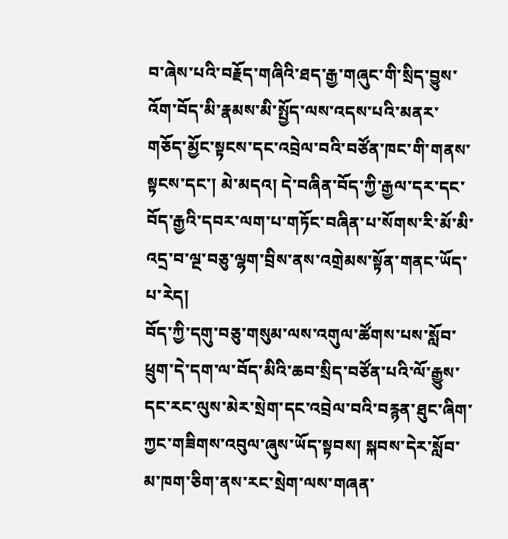བ་ཞེས་པའི་བརྗོད་གཞིའི་ཐད་རྒྱ་གཞུང་གི་སྲིད་བྱུས་འོག་བོད་མི་རྣམས་མི་སྤྱོད་ལས་འདས་པའི་མནར་གཅོད་མྱོང་སྟངས་དང་འབྲེལ་བའི་བཙོན་ཁང་གི་གནས་སྟངས་དང་། མེ་མདའ། དེ་བཞིན་བོད་ཀྱི་རྒྱལ་དར་དང་བོད་རྒྱའི་དབར་ལག་པ་གཏོང་བཞིན་པ་སོགས་རི་མོ་མི་འདྲ་བ་ལྔ་བཅུ་ལྷག་བྲིས་ནས་འགྲེམས་སྟོན་གནང་ཡོད་པ་རེད།
བོད་ཀྱི་དགུ་བཅུ་གསུམ་ལས་འགུལ་ཚོགས་པས་སློབ་ཕྲུག་དེ་དག་ལ་བོད་མིའི་ཆབ་སྲིད་བཙོན་པའི་ལོ་རྒྱུས་དང་རང་ལུས་མེར་སྲེག་དང་འབྲེལ་བའི་བརྙན་ཐུང་ཞིག་ཀྱང་གཟིགས་འབུལ་ཞུས་ཡོད་སྟབས། སྐབས་དེར་སློབ་མ་ཁག་ཅིག་ནས་རང་སྲེག་ལས་གཞན་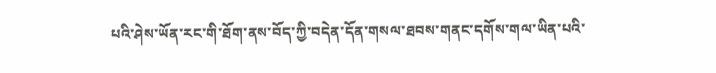པའི་ཤེས་ཡོན་རང་གི་ཐོག་ནས་བོད་ཀྱི་བདེན་དོན་གསལ་ཐབས་གནང་དགོས་གལ་ཡིན་པའི་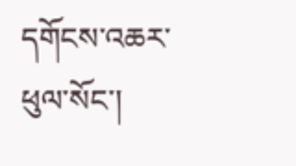དགོངས་འཆར་ཕུལ་སོང་།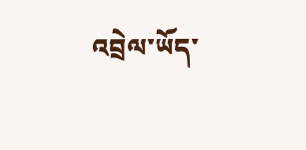འབྲེལ་ཡོད་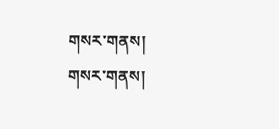གསར་གནས།
གསར་གནས།